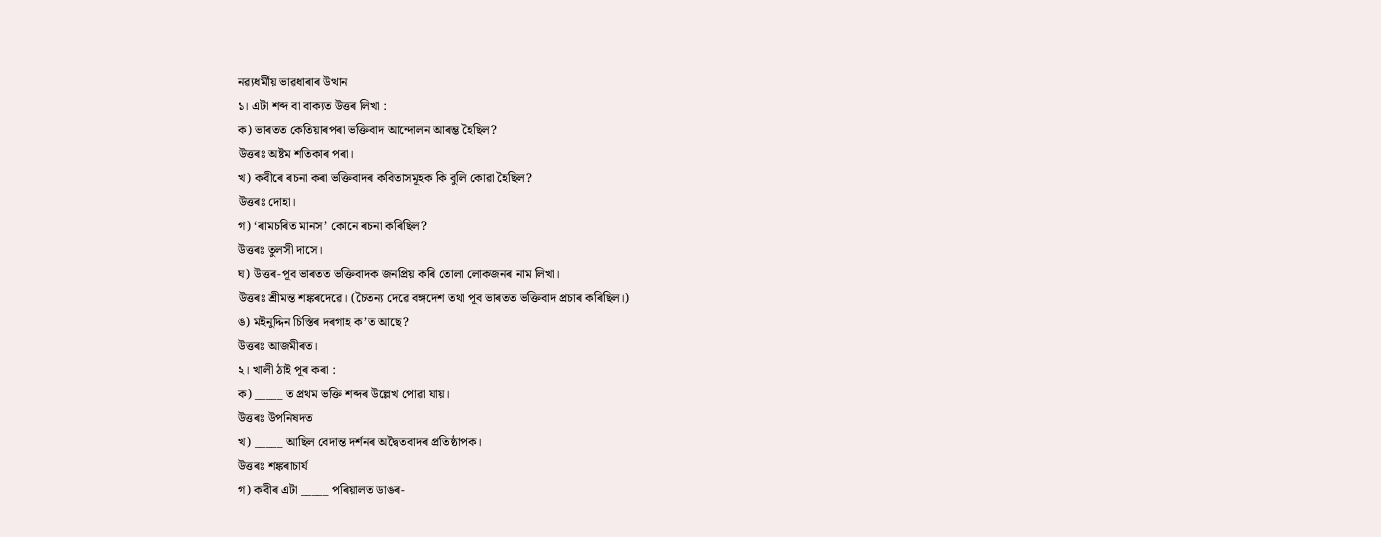নৱ্যধৰ্মীয় ভাৱধাৰাৰ উত্থান
১। এটা শব্দ বা বাক্যত উত্তৰ লিখা :
ক) ভাৰতত কেতিয়াৰপৰা ভক্তিবাদ আন্দোলন আৰম্ভ হৈছিল?
উত্তৰঃ অষ্টম শতিকাৰ পৰা।
খ) কবীৰে ৰচনা কৰা ভক্তিবাদৰ কবিতাসমূহক কি বুলি কোৱা হৈছিল?
উত্তৰঃ দোহা।
গ) ‘ৰামচৰিত মানস’ কোনে ৰচনা কৰিছিল?
উত্তৰঃ তুলসী দাসে।
ঘ) উত্তৰ-পূব ভাৰতত ভক্তিবাদক জনপ্ৰিয় কৰি তোলা লোকজনৰ নাম লিখা।
উত্তৰঃ শ্ৰীমন্ত শঙ্কৰদেৱে। (চৈতন্য দেৱে বঙ্গদেশ তথা পূব ভাৰতত ভক্তিবাদ প্ৰচাৰ কৰিছিল।)
ঙ) মইনুদ্দিন চিস্তিৰ দৰগাহ ক’ত আছে?
উত্তৰঃ আজমীৰত।
২। খালী ঠাই পূৰ কৰা :
ক) _____ ত প্রথম ভক্তি শব্দৰ উল্লেখ পোৱা যায়।
উত্তৰঃ উপনিষদত
খ) _____ আছিল বেদান্ত দৰ্শনৰ অদ্বৈতবাদৰ প্ৰতিষ্ঠাপক।
উত্তৰঃ শঙ্কৰাচাৰ্য
গ) কবীৰ এটা _____ পৰিয়ালত ডাঙৰ-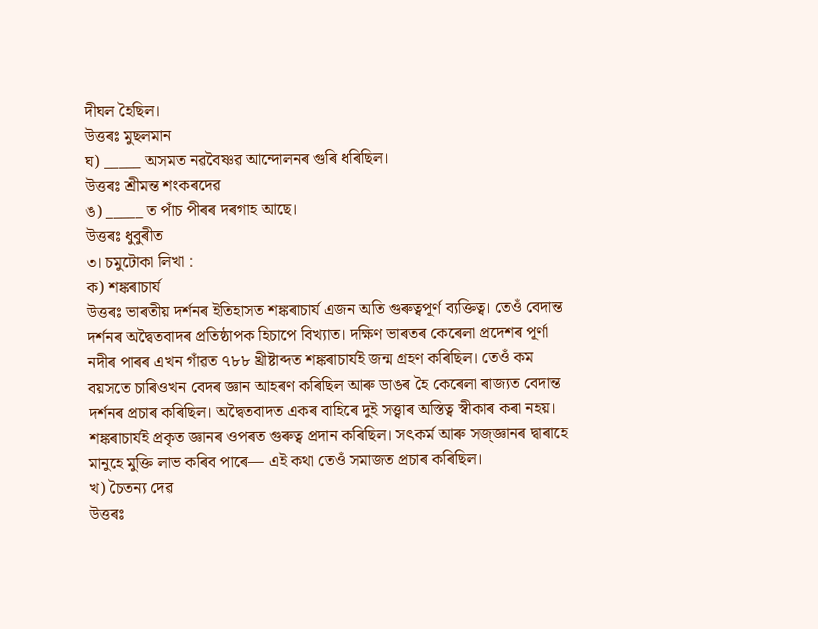দীঘল হৈছিল।
উত্তৰঃ মুছলমান
ঘ) _____ অসমত নৱবৈষ্ণৱ আন্দোলনৰ গুৰি ধৰিছিল।
উত্তৰঃ শ্ৰীমন্ত শংকৰদেৱ
ঙ) _____ ত পাঁচ পীৰৰ দৰগাহ আছে।
উত্তৰঃ ধুবুৰীত
৩। চমুটোকা লিখা :
ক) শঙ্কৰাচাৰ্য
উত্তৰঃ ভাৰতীয় দৰ্শনৰ ইতিহাসত শঙ্কৰাচাৰ্য এজন অতি গুৰুত্বপূৰ্ণ ব্যক্তিত্ব। তেওঁ বেদান্ত দৰ্শনৰ অদ্বৈতবাদৰ প্ৰতিষ্ঠাপক হিচাপে বিখ্যাত। দক্ষিণ ভাৰতৰ কেৰেলা প্ৰদেশৰ পূৰ্ণা নদীৰ পাৰৰ এখন গাঁৱত ৭৮৮ খ্ৰীষ্টাব্দত শঙ্কৰাচাৰ্যই জন্ম গ্ৰহণ কৰিছিল। তেওঁ কম বয়সতে চাৰিওখন বেদৰ জ্ঞান আহৰণ কৰিছিল আৰু ডাঙৰ হৈ কেৰেলা ৰাজ্যত বেদান্ত দৰ্শনৰ প্ৰচাৰ কৰিছিল। অদ্বৈতবাদত একৰ বাহিৰে দুই সত্ত্বাৰ অস্তিত্ব স্বীকাৰ কৰা নহয়। শঙ্কৰাচাৰ্যই প্ৰকৃত জ্ঞানৰ ওপৰত গুৰুত্ব প্ৰদান কৰিছিল। সৎকৰ্ম আৰু সজ্জ্ঞানৰ দ্বাৰাহে মানুহে মুক্তি লাভ কৰিব পাৰে— এই কথা তেওঁ সমাজত প্ৰচাৰ কৰিছিল।
খ) চৈতন্য দেৱ
উত্তৰঃ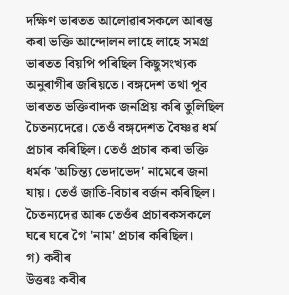দক্ষিণ ভাৰতত আলোৱাৰসকলে আৰম্ভ কৰা ভক্তি আন্দোলন লাহে লাহে সমগ্ৰ ভাৰতত বিয়পি পৰিছিল কিছুসংখ্যক অনুৰাগীৰ জৰিয়তে। বঙ্গদেশ তথা পূব ভাৰতত ভক্তিবাদক জনপ্ৰিয় কৰি তুলিছিল চৈতন্যদেৱে। তেওঁ বঙ্গদেশত বৈষ্ণৱ ধৰ্ম প্ৰচাৰ কৰিছিল। তেওঁ প্ৰচাৰ কৰা ভক্তি ধৰ্মক 'অচিন্ত্য ভেদাভেদ' নামেৰে জনা যায়। তেওঁ জাতি-বিচাৰ বৰ্জন কৰিছিল। চৈতন্যদেৱ আৰু তেওঁৰ প্ৰচাৰকসকলে ঘৰে ঘৰে গৈ 'নাম' প্ৰচাৰ কৰিছিল।
গ) কবীৰ
উত্তৰঃ কবীৰ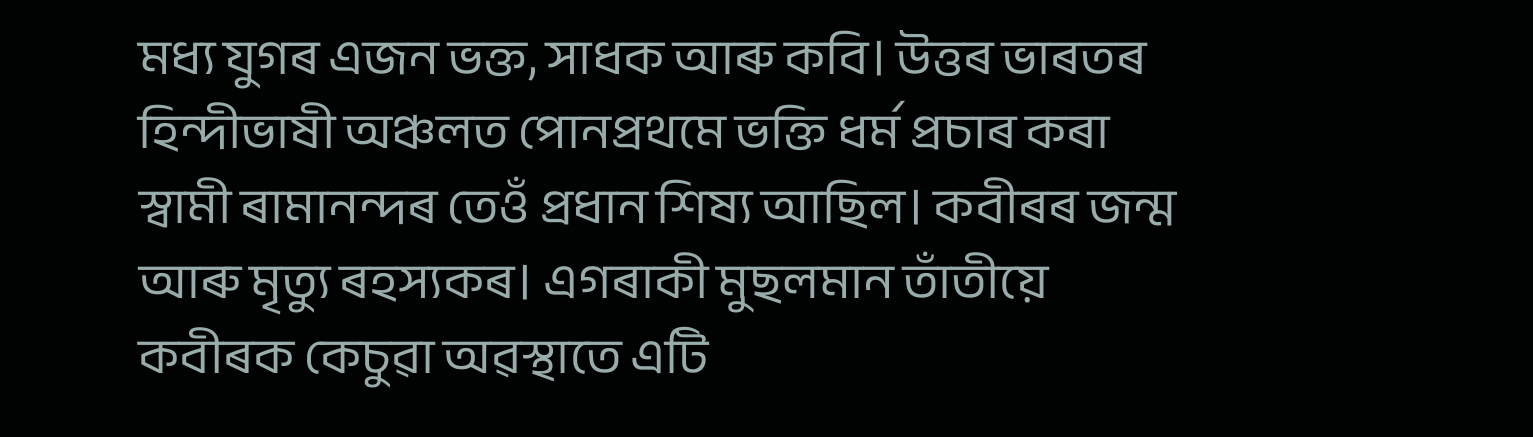মধ্য যুগৰ এজন ভক্ত, সাধক আৰু কবি। উত্তৰ ভাৰতৰ হিন্দীভাষী অঞ্চলত পোনপ্ৰথমে ভক্তি ধৰ্ম প্ৰচাৰ কৰা স্বামী ৰামানন্দৰ তেওঁ প্ৰধান শিষ্য আছিল। কবীৰৰ জন্ম আৰু মৃত্যু ৰহস্যকৰ। এগৰাকী মুছলমান তাঁতীয়ে কবীৰক কেচুৱা অৱস্থাতে এটি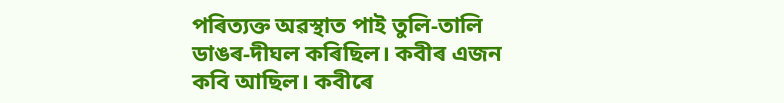পৰিত্যক্ত অৱস্থাত পাই তুলি-তালি ডাঙৰ-দীঘল কৰিছিল। কবীৰ এজন কবি আছিল। কবীৰে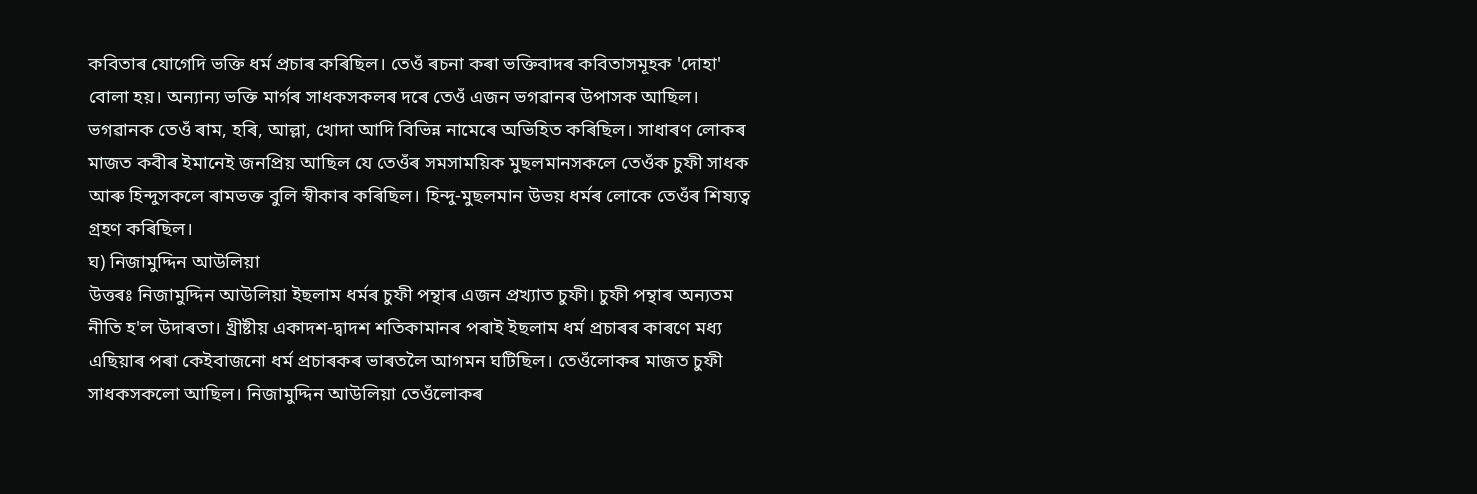কবিতাৰ যোগেদি ভক্তি ধৰ্ম প্ৰচাৰ কৰিছিল। তেওঁ ৰচনা কৰা ভক্তিবাদৰ কবিতাসমূহক 'দোহা' বোলা হয়। অন্যান্য ভক্তি মাৰ্গৰ সাধকসকলৰ দৰে তেওঁ এজন ভগৱানৰ উপাসক আছিল। ভগৱানক তেওঁ ৰাম, হৰি, আল্লা, খোদা আদি বিভিন্ন নামেৰে অভিহিত কৰিছিল। সাধাৰণ লোকৰ মাজত কবীৰ ইমানেই জনপ্ৰিয় আছিল যে তেওঁৰ সমসাময়িক মুছলমানসকলে তেওঁক চুফী সাধক আৰু হিন্দুসকলে ৰামভক্ত বুলি স্বীকাৰ কৰিছিল। হিন্দু-মুছলমান উভয় ধৰ্মৰ লোকে তেওঁৰ শিষ্যত্ব গ্ৰহণ কৰিছিল।
ঘ) নিজামুদ্দিন আউলিয়া
উত্তৰঃ নিজামুদ্দিন আউলিয়া ইছলাম ধৰ্মৰ চুফী পন্থাৰ এজন প্ৰখ্যাত চুফী। চুফী পন্থাৰ অন্যতম নীতি হ'ল উদাৰতা। খ্ৰীষ্টীয় একাদশ-দ্বাদশ শতিকামানৰ পৰাই ইছলাম ধৰ্ম প্ৰচাৰৰ কাৰণে মধ্য এছিয়াৰ পৰা কেইবাজনো ধৰ্ম প্ৰচাৰকৰ ভাৰতলৈ আগমন ঘটিছিল। তেওঁলোকৰ মাজত চুফী সাধকসকলো আছিল। নিজামুদ্দিন আউলিয়া তেওঁলোকৰ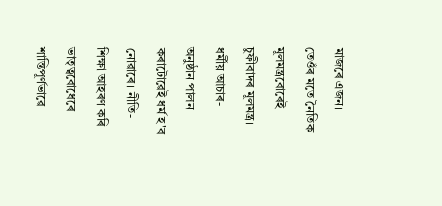মাজৰে এজন। তেওঁৰ মতে নৈতিক মূলমন্ত্ৰবোৰেই চুফীবাদৰ মূলমন্ত্ৰ। ধৰ্মীয় আচাৰ-অনুষ্ঠান পালন কৰাটোৱেই ধৰ্ম হ'ব নোৱাৰে। নীতি-শিক্ষা আহৰণ কৰি ভাতৃত্ববোধেৰে শান্তিপূৰ্ণভাৱে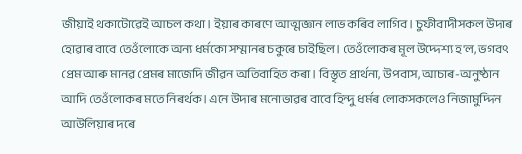জীয়াই থকাটোৱেই আচল কথা। ইয়াৰ কাৰণে আত্মজ্ঞান লাভ কৰিব লাগিব। চুফীবাদীসকল উদাৰ হোৱাৰ বাবে তেওঁলোকে অন্য ধৰ্মকো সম্মানৰ চকুৰে চাইছিল। তেওঁলোকৰ মূল উদ্দেশ্য হ'ল, ভগবৎ প্ৰেম আৰু মানৱ প্ৰেমৰ মাজেদি জীৱন অতিবাহিত কৰা। বিস্তৃত প্ৰাৰ্থনা, উপবাস, আচাৰ-অনুষ্ঠান আদি তেওঁলোকৰ মতে নিৰৰ্থক। এনে উদাৰ মনোভাৱৰ বাবে হিন্দু ধৰ্মৰ লোকসকলেও নিজামুদ্দিন আউলিয়াৰ দৰে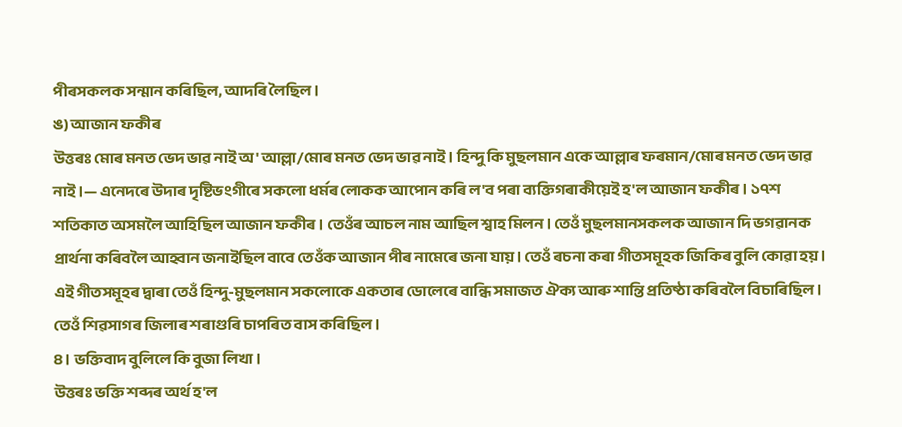পীৰসকলক সন্মান কৰিছিল, আদৰি লৈছিল।
ঙ) আজান ফকীৰ
উত্তৰঃ মোৰ মনত ভেদ ভাৱ নাই অ' আল্লা/মোৰ মনত ভেদ ভাৱ নাই। হিন্দু কি মুছলমান একে আল্লাৰ ফৰমান/মোৰ মনত ভেদ ভাৱ নাই।— এনেদৰে উদাৰ দৃষ্টিভংগীৰে সকলো ধৰ্মৰ লোকক আপোন কৰি ল'ব পৰা ব্যক্তিগৰাকীয়েই হ'ল আজান ফকীৰ। ১৭শ শতিকাত অসমলৈ আহিছিল আজান ফকীৰ। তেওঁৰ আচল নাম আছিল শ্বাহ মিলন। তেওঁ মুছলমানসকলক আজান দি ভগৱানক প্ৰাৰ্থনা কৰিবলৈ আহ্বান জনাইছিল বাবে তেওঁক আজান পীৰ নামেৰে জনা যায়। তেওঁ ৰচনা কৰা গীতসমূহক জিকিৰ বুলি কোৱা হয়। এই গীতসমূহৰ দ্বাৰা তেওঁ হিন্দু-মুছলমান সকলোকে একতাৰ ডোলেৰে বান্ধি সমাজত ঐক্য আৰু শান্তি প্ৰতিষ্ঠা কৰিবলৈ বিচাৰিছিল। তেওঁ শিৱসাগৰ জিলাৰ শৰাগুৰি চাপৰিত বাস কৰিছিল।
৪। ভক্তিবাদ বুলিলে কি বুজা লিখা।
উত্তৰঃ ভক্তি শব্দৰ অৰ্থ হ'ল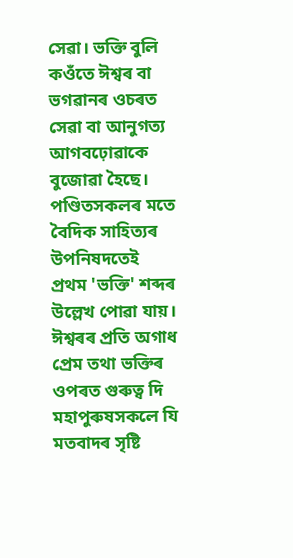সেৱা। ভক্তি বুলি কওঁতে ঈশ্বৰ বা ভগৱানৰ ওচৰত সেৱা বা আনুগত্য আগবঢ়োৱাকে বুজোৱা হৈছে। পণ্ডিতসকলৰ মতে বৈদিক সাহিত্যৰ উপনিষদতেই প্ৰথম 'ভক্তি' শব্দৰ উল্লেখ পোৱা যায়। ঈশ্বৰৰ প্ৰতি অগাধ প্ৰেম তথা ভক্তিৰ ওপৰত গুৰুত্ব দি মহাপুৰুষসকলে যি মতবাদৰ সৃষ্টি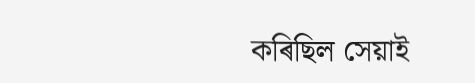কৰিছিল সেয়াই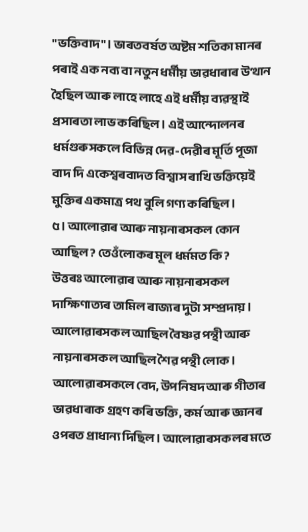"ভক্তিবাদ"। ভাৰতবৰ্ষত অষ্টম শতিকা মানৰ পৰাই এক নব্য বা নতুন ধৰ্মীয় ভাৱধাৰাৰ উত্থান হৈছিল আৰু লাহে লাহে এই ধৰ্মীয় ব্যৱস্থাই প্ৰসাৰতা লাভ কৰিছিল। এই আন্দোলনৰ ধৰ্মগুৰুসকলে বিভিন্ন দেৱ-দেৱীৰ মূৰ্তি পূজা বাদ দি একেশ্বৰবাদত বিশ্বাস ৰাখি ভক্তিয়েই মুক্তিৰ একমাত্ৰ পথ বুলি গণ্য কৰিছিল।
৫। আলোৱাৰ আৰু নায়নাৰসকল কোন আছিল? তেওঁলোকৰ মূল ধৰ্মমত কি?
উত্তৰঃ আলোৱাৰ আৰু নায়নাৰসকল দাক্ষিণাত্যৰ তামিল ৰাজ্যৰ দুটা সম্প্ৰদায়। আলোৱাৰসকল আছিল বৈষ্ণৱ পন্থী আৰু নায়নাৰসকল আছিল শৈৱ পন্থী লোক। আলোৱাৰসকলে বেদ, উপনিষদ আৰু গীতাৰ ভাৱধাৰাক গ্ৰহণ কৰি ভক্তি, কৰ্ম আৰু জ্ঞানৰ ওপৰত প্ৰাধান্য দিছিল। আলোৱাৰসকলৰ মতে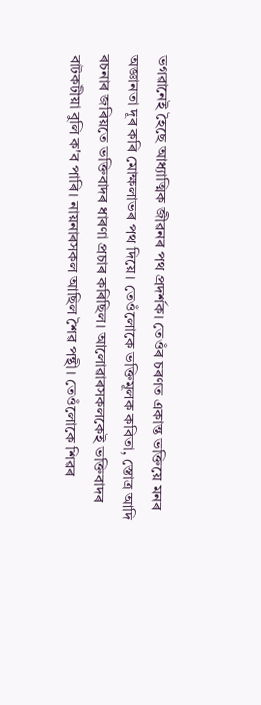ভগৱানেই হৈছে আধ্যাত্মিক জীৱনৰ পথ প্ৰদৰ্শক। তেওঁৰ চৰণত একান্ত ভক্তিয়ে মনৰ অজ্ঞানতা দূৰ কৰি মোক্ষলাভৰ পথ দিয়ে। তেওঁলোকে ভক্তিমূলক কবিতা, স্তোত্ৰ আদি ৰচনাৰ জৰিয়তে ভক্তিবাদৰ ধাৰণা প্ৰচাৰ কৰিছিল। আলোৱাৰসকলকেই ভক্তিবাদৰ বাটকটীয়া বুলি ক'ব পাৰি। নায়নাৰসকল আছিল শৈৱ পন্থী। তেওঁলোকে শিৱৰ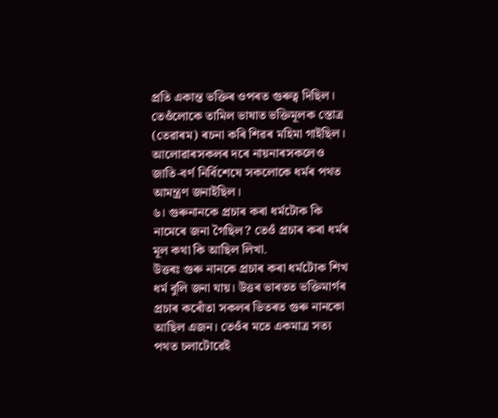প্ৰতি একান্ত ভক্তিৰ ওপৰত গুৰুত্ব দিছিল। তেওঁলোকে তামিল ভাষাত ভক্তিমূলক স্তোত্ৰ (তেৱাৰম) ৰচনা কৰি শিৱৰ মহিমা গাইছিল। আলোৱাৰসকলৰ দৰে নায়নাৰসকলেও জাতি-বৰ্ণ নিৰ্বিশেষে সকলোকে ধৰ্মৰ পথত আমন্ত্ৰণ জনাইছিল।
৬। গুৰুনানকে প্ৰচাৰ কৰা ধৰ্মটোক কি নামেৰে জনা গৈছিল? তেওঁ প্ৰচাৰ কৰা ধৰ্মৰ মূল কথা কি আছিল লিখা۔
উত্তৰঃ গুৰু নানকে প্ৰচাৰ কৰা ধৰ্মটোক শিখ ধৰ্ম বুলি জনা যায়। উত্তৰ ভাৰতত ভক্তিমাৰ্গৰ প্ৰচাৰ কৰোঁতা সকলৰ ভিতৰত গুৰু নানকো আছিল এজন। তেওঁৰ মতে একমাত্ৰ সত্য পথত চলাটোৱেই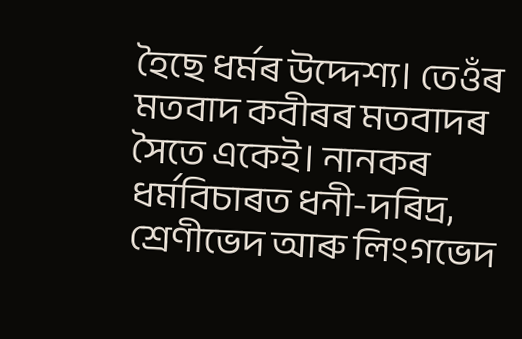হৈছে ধৰ্মৰ উদ্দেশ্য। তেওঁৰ মতবাদ কবীৰৰ মতবাদৰ সৈতে একেই। নানকৰ ধৰ্মবিচাৰত ধনী-দৰিদ্ৰ, শ্ৰেণীভেদ আৰু লিংগভেদ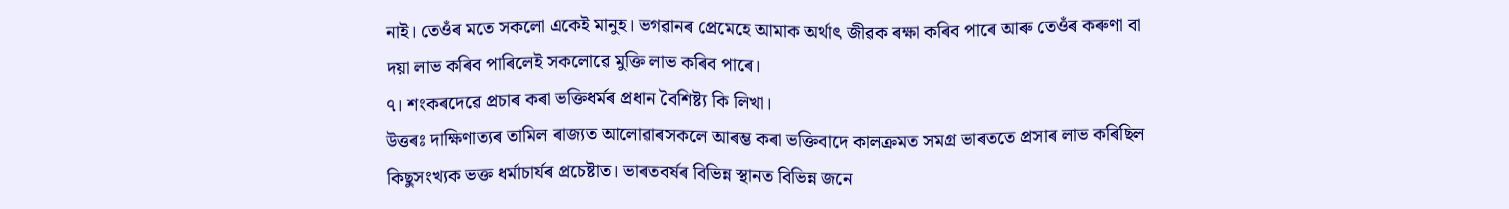নাই। তেওঁৰ মতে সকলো একেই মানুহ। ভগৱানৰ প্ৰেমেহে আমাক অৰ্থাৎ জীৱক ৰক্ষা কৰিব পাৰে আৰু তেওঁৰ কৰুণা বা দয়া লাভ কৰিব পাৰিলেই সকলোৱে মুক্তি লাভ কৰিব পাৰে।
৭। শংকৰদেৱে প্ৰচাৰ কৰা ভক্তিধৰ্মৰ প্ৰধান বৈশিষ্ট্য কি লিখা।
উত্তৰঃ দাক্ষিণাত্যৰ তামিল ৰাজ্যত আলোৱাৰসকলে আৰম্ভ কৰা ভক্তিবাদে কালক্ৰমত সমগ্ৰ ভাৰততে প্ৰসাৰ লাভ কৰিছিল কিছুসংখ্যক ভক্ত ধৰ্মাচাৰ্যৰ প্ৰচেষ্টাত। ভাৰতবৰ্ষৰ বিভিন্ন স্থানত বিভিন্ন জনে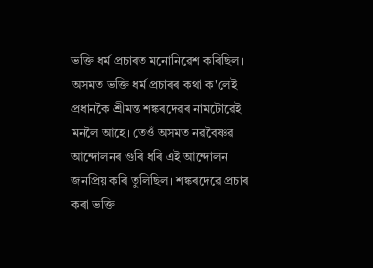ভক্তি ধৰ্ম প্ৰচাৰত মনোনিৱেশ কৰিছিল। অসমত ভক্তি ধৰ্ম প্ৰচাৰৰ কথা ক'লেই প্ৰধানকৈ শ্ৰীমন্ত শঙ্কৰদেৱৰ নামটোৱেই মনলৈ আহে। তেওঁ অসমত নৱবৈষ্ণৱ আন্দোলনৰ গুৰি ধৰি এই আন্দোলন জনপ্ৰিয় কৰি তুলিছিল। শঙ্কৰদেৱে প্ৰচাৰ কৰা ভক্তি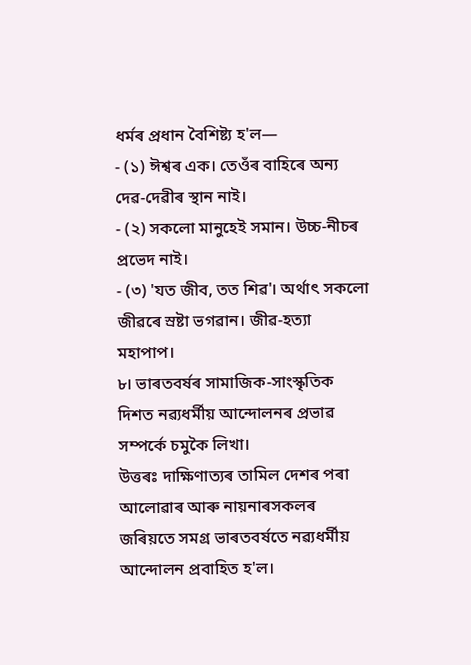ধৰ্মৰ প্ৰধান বৈশিষ্ট্য হ'ল—
- (১) ঈশ্বৰ এক। তেওঁৰ বাহিৰে অন্য দেৱ-দেৱীৰ স্থান নাই।
- (২) সকলো মানুহেই সমান। উচ্চ-নীচৰ প্ৰভেদ নাই।
- (৩) 'যত জীব, তত শিৱ'। অৰ্থাৎ সকলো জীৱৰে স্ৰষ্টা ভগৱান। জীৱ-হত্যা মহাপাপ।
৮। ভাৰতবৰ্ষৰ সামাজিক-সাংস্কৃতিক দিশত নৱ্যধৰ্মীয় আন্দোলনৰ প্ৰভাৱ সম্পৰ্কে চমুকৈ লিখা।
উত্তৰঃ দাক্ষিণাত্যৰ তামিল দেশৰ পৰা আলোৱাৰ আৰু নায়নাৰসকলৰ জৰিয়তে সমগ্ৰ ভাৰতবৰ্ষতে নৱ্যধৰ্মীয় আন্দোলন প্ৰবাহিত হ'ল।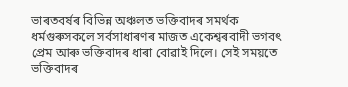ভাৰতবৰ্ষৰ বিভিন্ন অঞ্চলত ভক্তিবাদৰ সমৰ্থক ধৰ্মগুৰুসকলে সৰ্বসাধাৰণৰ মাজত একেশ্বৰবাদী ভগবৎ প্ৰেম আৰু ভক্তিবাদৰ ধাৰা বোৱাই দিলে। সেই সময়তে ভক্তিবাদৰ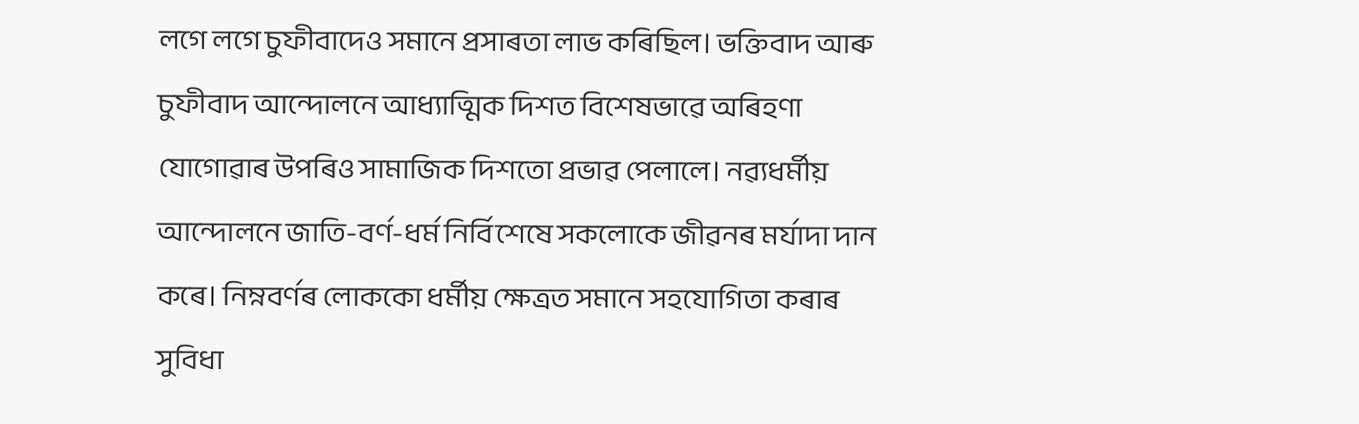লগে লগে চুফীবাদেও সমানে প্ৰসাৰতা লাভ কৰিছিল। ভক্তিবাদ আৰু চুফীবাদ আন্দোলনে আধ্যাত্মিক দিশত বিশেষভাৱে অৰিহণা যোগোৱাৰ উপৰিও সামাজিক দিশতো প্ৰভাৱ পেলালে। নৱ্যধৰ্মীয় আন্দোলনে জাতি-বৰ্ণ-ধৰ্ম নির্বিশেষে সকলোকে জীৱনৰ মৰ্যাদা দান কৰে। নিম্নবৰ্ণৰ লোককো ধৰ্মীয় ক্ষেত্ৰত সমানে সহযোগিতা কৰাৰ সুবিধা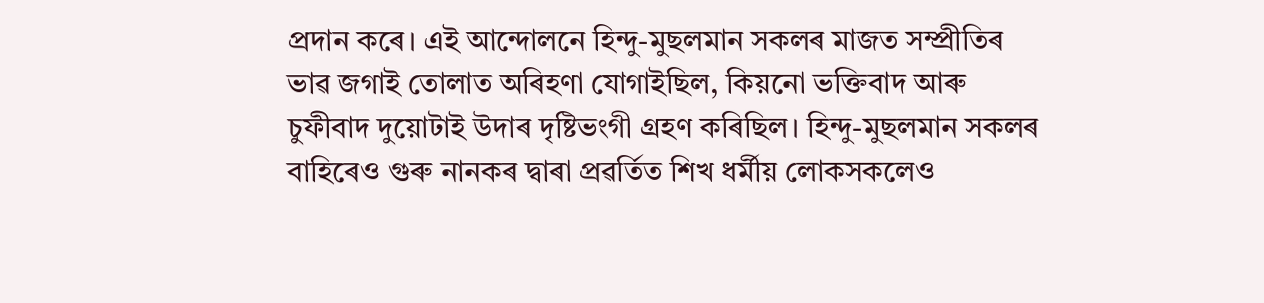প্ৰদান কৰে। এই আন্দোলনে হিন্দু-মুছলমান সকলৰ মাজত সম্প্ৰীতিৰ ভাৱ জগাই তোলাত অৰিহণা যোগাইছিল, কিয়নো ভক্তিবাদ আৰু চুফীবাদ দুয়োটাই উদাৰ দৃষ্টিভংগী গ্ৰহণ কৰিছিল। হিন্দু-মুছলমান সকলৰ বাহিৰেও গুৰু নানকৰ দ্বাৰা প্ৰৱৰ্তিত শিখ ধৰ্মীয় লোকসকলেও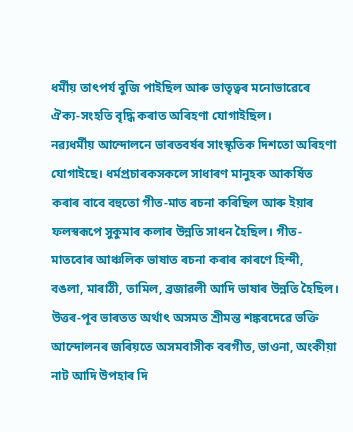ধৰ্মীয় তাৎপৰ্য বুজি পাইছিল আৰু ভাতৃত্বৰ মনোভাৱেৰে ঐক্য-সংহতি বৃদ্ধি কৰাত অৰিহণা যোগাইছিল।
নৱ্যধৰ্মীয় আন্দোলনে ভাৰতবৰ্ষৰ সাংস্কৃতিক দিশতো অৰিহণা যোগাইছে। ধৰ্মপ্ৰচাৰকসকলে সাধাৰণ মানুহক আকৰ্ষিত কৰাৰ বাবে বহুতো গীত-মাত ৰচনা কৰিছিল আৰু ইয়াৰ ফলস্বৰূপে সুকুমাৰ কলাৰ উন্নতি সাধন হৈছিল। গীত-মাতবোৰ আঞ্চলিক ভাষাত ৰচনা কৰাৰ কাৰণে হিন্দী, বঙলা, মাৰাঠী, তামিল, ব্ৰজাৱলী আদি ভাষাৰ উন্নতি হৈছিল। উত্তৰ-পূব ভাৰতত অৰ্থাৎ অসমত শ্ৰীমন্ত শঙ্কৰদেৱে ভক্তি আন্দোলনৰ জৰিয়তে অসমবাসীক বৰগীত, ভাওনা, অংকীয়া নাট আদি উপহাৰ দি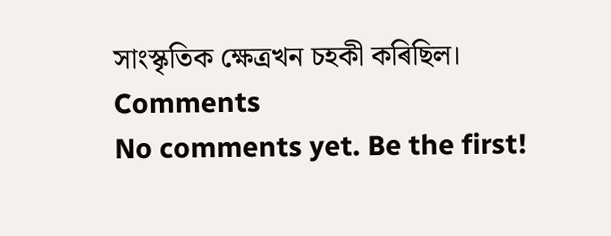সাংস্কৃতিক ক্ষেত্ৰখন চহকী কৰিছিল।
Comments
No comments yet. Be the first!